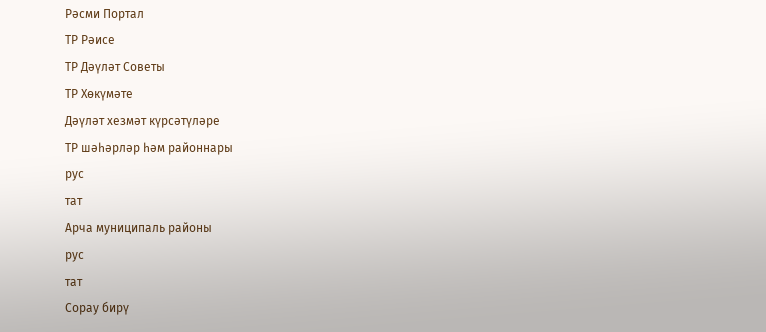Рәсми Портал
ТР Рәисе
ТР Дәүләт Советы
ТР Хөкүмәте
Дәүләт хезмәт күрсәтүләре
ТР шәһәрләр һәм районнары
рус
тат
Арча муниципаль районы
рус
тат
Сорау бирү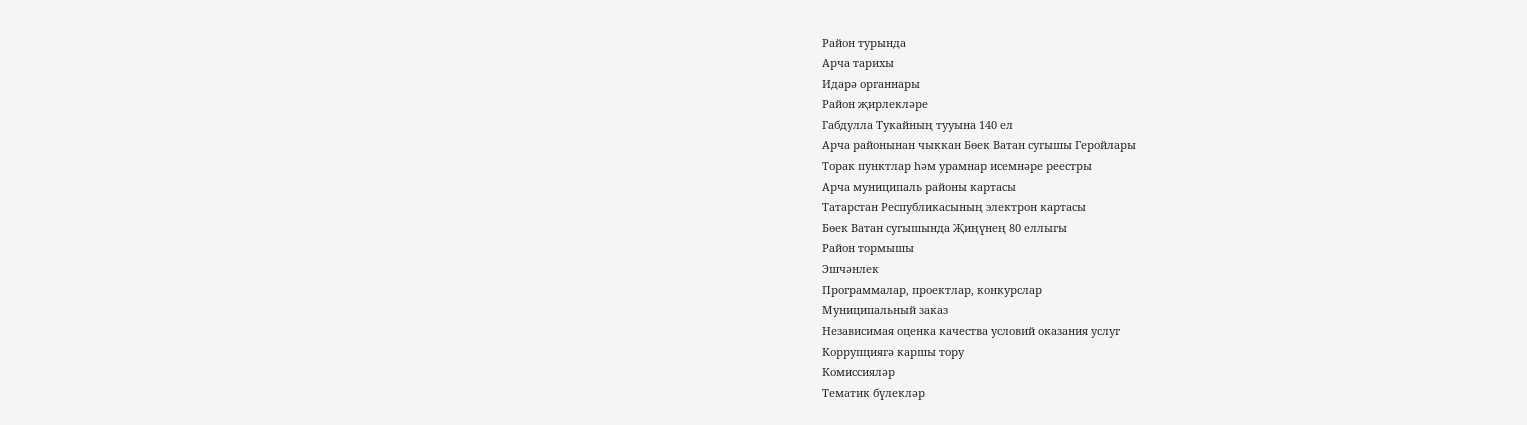Район турында
Арча тарихы
Идарә органнары
Район җирлекләре
Габдулла Тукайның тууына 140 ел
Арча районынан чыккан Бөек Ватан сугышы Геройлары
Торак пунктлар һәм урамнар исемнәре реестры
Арча муниципаль районы картасы
Татарстан Республикасының электрон картасы
Бөек Ватан сугышында Җиңүнең 80 еллыгы
Район тормышы
Эшчәнлек
Программалар, проектлар, конкурслар
Муниципальный заказ
Независимая оценка качества условий оказания услуг
Коррупциягә каршы тору
Комиссияләр
Тематик бүлекләр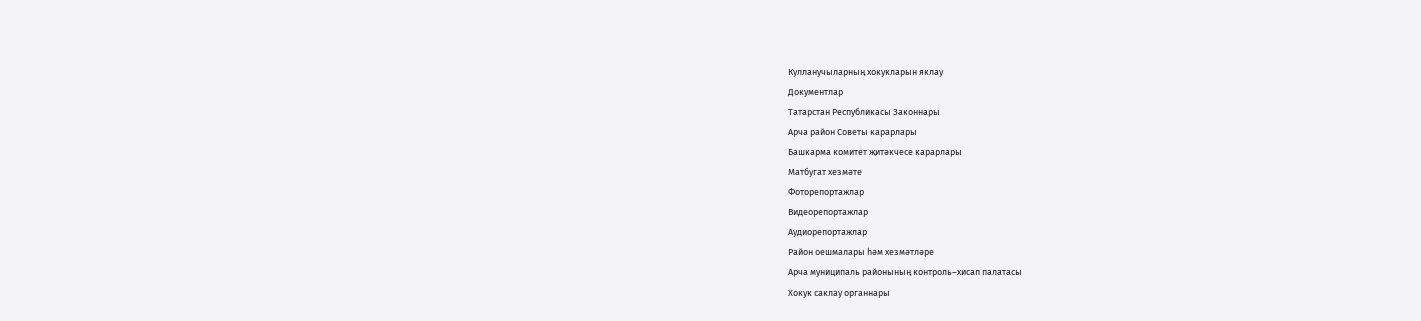Кулланучыларның хокукларын яклау
Документлар
Татарстан Республикасы Законнары
Арча район Советы карарлары
Башкарма комитет җитәкчесе карарлары
Матбугат хезмәте
Фоторепортажлар
Видеорепортажлар
Аудиорепортажлар
Район оешмалары һәм хезмәтләре
Арча муниципаль районының контроль–хисап палатасы
Хокук саклау органнары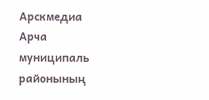Арскмедиа
Арча муниципаль районының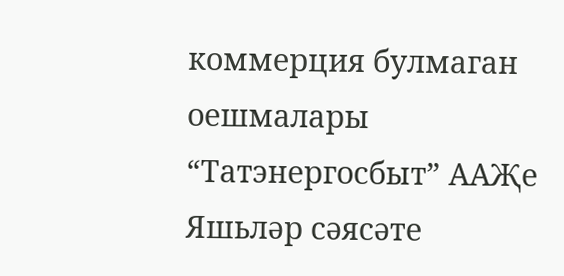коммерция булмаган оешмалары
“Татэнергосбыт” ААҖе
Яшьләр сәясәте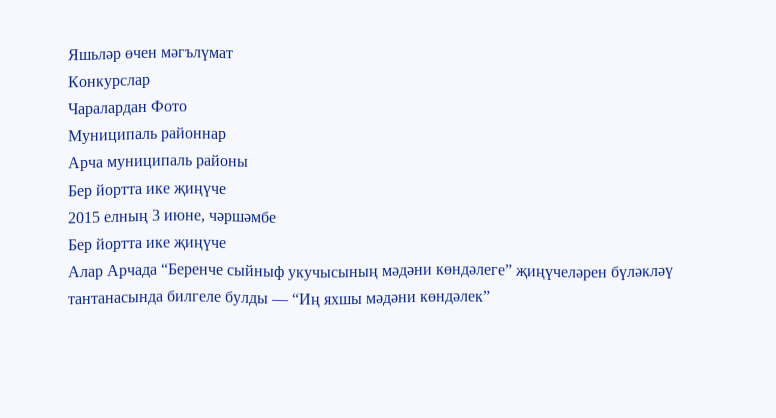Яшьләр өчен мәгълүмат
Конкурслар
Чаралардан Фото
Муниципаль районнар
Арча муниципаль районы
Бер йортта ике җиңүче
2015 елның 3 июне, чәршәмбе
Бер йортта ике җиңүче
Алар Арчада “Беренче сыйныф укучысының мәдәни көндәлеге” җиңүчеләрен бүләкләү тантанасында билгеле булды — “Иң яхшы мәдәни көндәлек”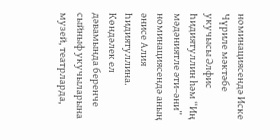номинациясендә Иске Чүриле мәктәбе укучысы Әлфис Һидиятуллин һәм “Иң мәдәниятле әти–әни” номинациясендә аның әнисе Алия Һидиятуллина.
Көндәлек ел дәвамында беренче сыйныф укучыларына музей, театрларда,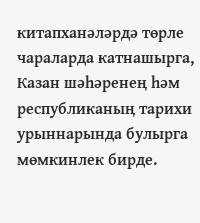китапханәләрдә төрле чараларда катнашырга, Казан шәһәренең һәм республиканың тарихи урыннарында булырга мөмкинлек бирде.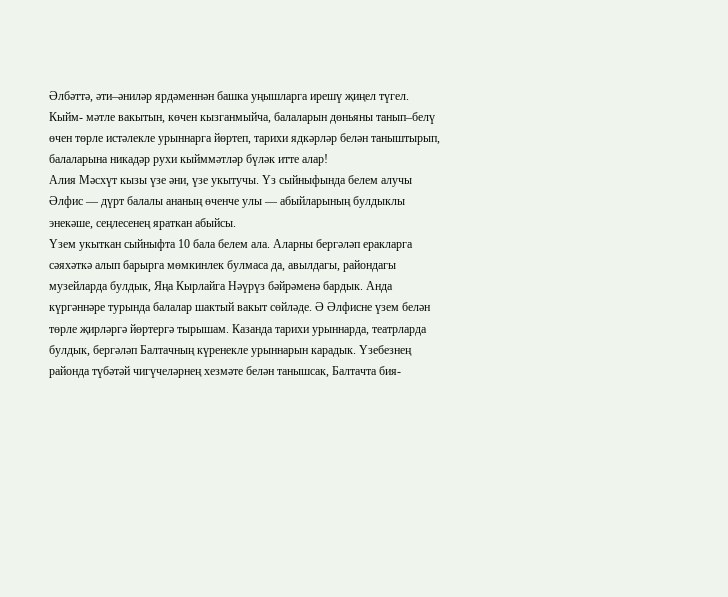Әлбәттә, әти–әниләр ярдәменнән башка уңышларга ирешү җиңел түгел. Кыйм- мәтле вакытын, көчен кызганмыйча, балаларын дөньяны танып–белү өчен төрле истәлекле урыннарга йөртеп, тарихи ядкәрләр белән таныштырып, балаларына никадәр рухи кыйммәтләр бүләк итте алар!
Алия Мәсхүт кызы үзе әни, үзе укытучы. Үз сыйныфында белем алучы Әлфис — дүрт балалы ананың өченче улы — абыйларының булдыклы энекәше, сеңлесенең яраткан абыйсы.
Үзем укыткан сыйныфта 10 бала белем ала. Аларны бергәләп еракларга сәяхәткә алып барырга мөмкинлек булмаса да, авылдагы, райондагы музейларда булдык, Яңа Кырлайга Нәүрүз бәйрәменә бардык. Анда күргәннәре турында балалар шактый вакыт сөйләде. Ә Әлфисне үзем белән төрле җирләргә йөртергә тырышам. Казанда тарихи урыннарда, театрларда булдык, бергәләп Балтачның күренекле урыннарын карадык. Үзебезнең районда түбәтәй чигүчеләрнең хезмәте белән танышсак, Балтачта бия-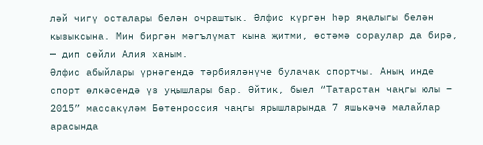ләй чигү осталары белән очраштык. Әлфис күргән һәр яңалыгы белән кызыксына. Мин биргән мәгълүмат кына җитми, өстәмә сораулар да бирә, — дип сөйли Алия ханым.
Әлфис абыйлары үрнәгендә тәрбияләнүче булачак спортчы. Аның инде спорт өлкәсендә үз уңышлары бар. Әйтик, быел “Татарстан чаңгы юлы – 2015” массакүләм Бөтенроссия чаңгы ярышларында 7 яшькәчә малайлар арасында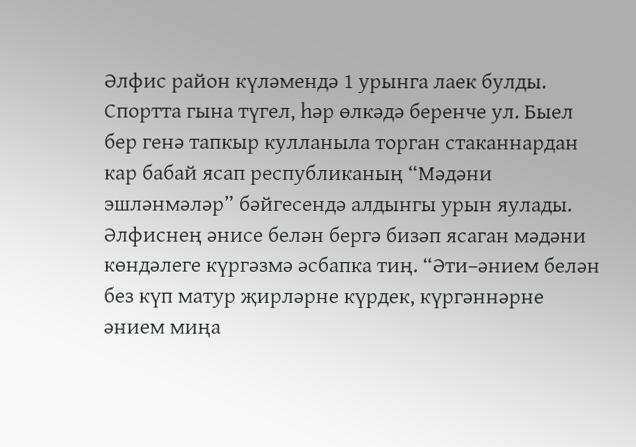Әлфис район күләмендә 1 урынга лаек булды. Спортта гына түгел, һәр өлкәдә беренче ул. Быел бер генә тапкыр кулланыла торган стаканнардан кар бабай ясап республиканың “Мәдәни эшләнмәләр” бәйгесендә алдынгы урын яулады. Әлфиснең әнисе белән бергә бизәп ясаган мәдәни көндәлеге күргәзмә әсбапка тиң. “Әти–әнием белән без күп матур җирләрне күрдек, күргәннәрне әнием миңа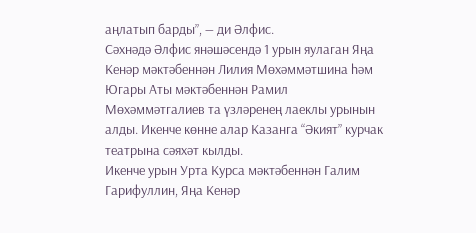аңлатып барды”, — ди Әлфис.
Сәхнәдә Әлфис янәшәсендә 1 урын яулаган Яңа Кенәр мәктәбеннән Лилия Мөхәммәтшина һәм Югары Аты мәктәбеннән Рамил Мөхәммәтгалиев та үзләренең лаеклы урынын алды. Икенче көнне алар Казанга “Әкият” курчак театрына сәяхәт кылды.
Икенче урын Урта Курса мәктәбеннән Галим Гарифуллин, Яңа Кенәр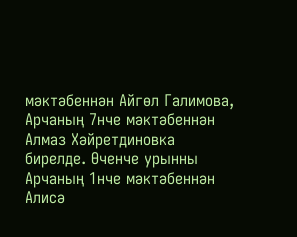мәктәбеннән Айгөл Галимова, Арчаның 7нче мәктәбеннән Алмаз Хәйретдиновка бирелде. Өченче урынны Арчаның 1нче мәктәбеннән Алисә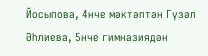Йосыпова, 4нче мәктәптән Гүзәл Әһлиева, 5нче гимназиядән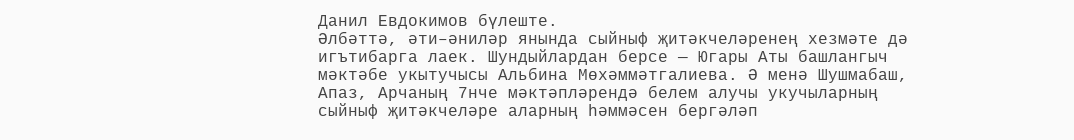Данил Евдокимов бүлеште.
Әлбәттә, әти–әниләр янында сыйныф җитәкчеләренең хезмәте дә игътибарга лаек. Шундыйлардан берсе — Югары Аты башлангыч мәктәбе укытучысы Альбина Мөхәммәтгалиева. Ә менә Шушмабаш, Апаз, Арчаның 7нче мәктәпләрендә белем алучы укучыларның сыйныф җитәкчеләре аларның һәммәсен бергәләп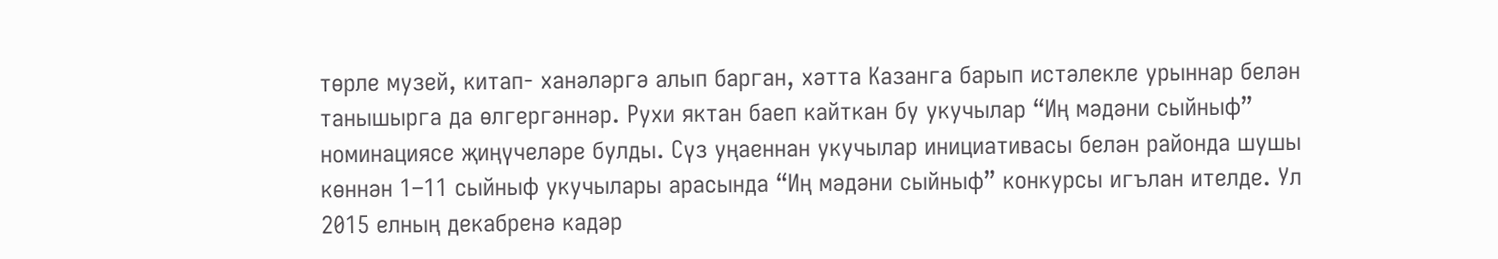төрле музей, китап- ханәләргә алып барган, хәтта Казанга барып истәлекле урыннар белән танышырга да өлгергәннәр. Рухи яктан баеп кайткан бу укучылар “Иң мәдәни сыйныф” номинациясе җиңүчеләре булды. Сүз уңаеннан укучылар инициативасы белән районда шушы көннән 1–11 сыйныф укучылары арасында “Иң мәдәни сыйныф” конкурсы игълан ителде. Ул 2015 елның декабренә кадәр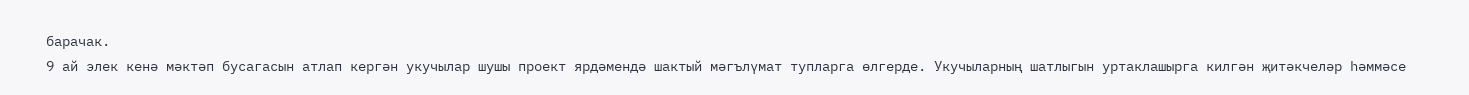барачак.
9 ай элек кенә мәктәп бусагасын атлап кергән укучылар шушы проект ярдәмендә шактый мәгълүмат тупларга өлгерде. Укучыларның шатлыгын уртаклашырга килгән җитәкчеләр һәммәсе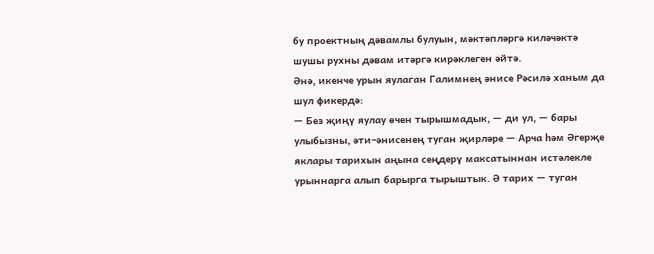бу проектның дәвамлы булуын, мәктәпләргә киләчәктә шушы рухны дәвам итәргә кирәклеген әйтә.
Әнә, икенче урын яулаган Галимнең әнисе Рәсилә ханым да шул фикердә:
— Без җиңү яулау өчен тырышмадык, — ди ул, — бары улыбызны, әти–әнисенең туган җирләре — Арча һәм Әгерҗе яклары тарихын аңына сеңдерү максатыннан истәлекле урыннарга алып барырга тырыштык. Ә тарих — туган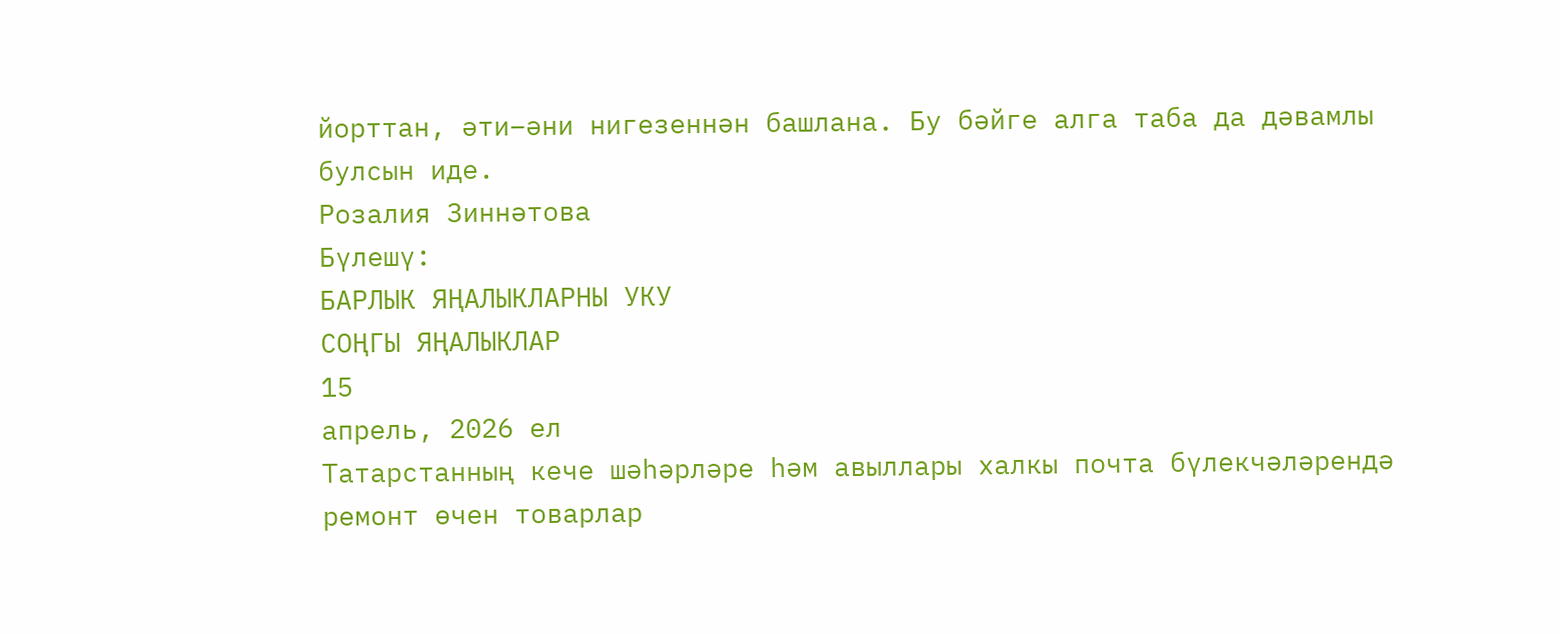йорттан, әти–әни нигезеннән башлана. Бу бәйге алга таба да дәвамлы булсын иде.
Розалия Зиннәтова
Бүлешү:
БАРЛЫК ЯҢАЛЫКЛАРНЫ УКУ
СОҢГЫ ЯҢАЛЫКЛАР
15
апрель, 2026 ел
Татарстанның кече шәһәрләре һәм авыллары халкы почта бүлекчәләрендә ремонт өчен товарлар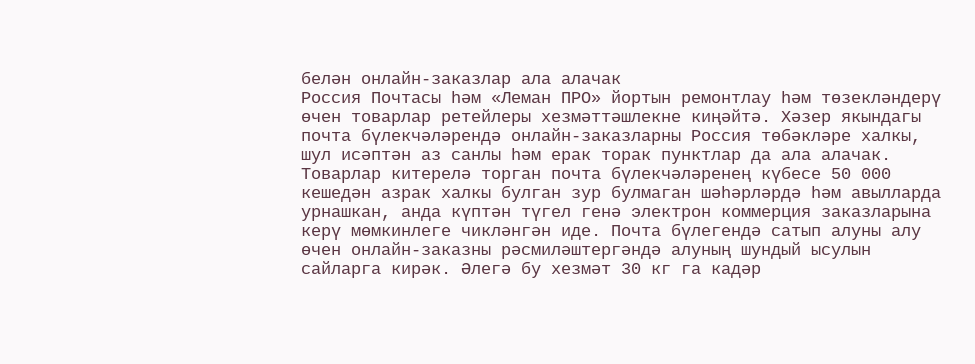белән онлайн-заказлар ала алачак
Россия Почтасы һәм «Леман ПРО» йортын ремонтлау һәм төзекләндерү өчен товарлар ретейлеры хезмәттәшлекне киңәйтә. Хәзер якындагы почта бүлекчәләрендә онлайн-заказларны Россия төбәкләре халкы, шул исәптән аз санлы һәм ерак торак пунктлар да ала алачак. Товарлар китерелә торган почта бүлекчәләренең күбесе 50 000 кешедән азрак халкы булган зур булмаган шәһәрләрдә һәм авылларда урнашкан, анда күптән түгел генә электрон коммерция заказларына керү мөмкинлеге чикләнгән иде. Почта бүлегендә сатып алуны алу өчен онлайн-заказны рәсмиләштергәндә алуның шундый ысулын сайларга кирәк. Әлегә бу хезмәт 30 кг га кадәр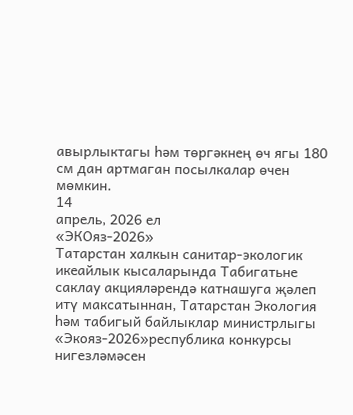авырлыктагы һәм төргәкнең өч ягы 180 см дан артмаган посылкалар өчен мөмкин.
14
апрель, 2026 ел
«ЭКОяз-2026»
Татарстан халкын санитар-экологик икеайлык кысаларында Табигатьне саклау акцияләрендә катнашуга җәлеп итү максатыннан, Татарстан Экология һәм табигый байлыклар министрлыгы «Экояз-2026»республика конкурсы нигезләмәсен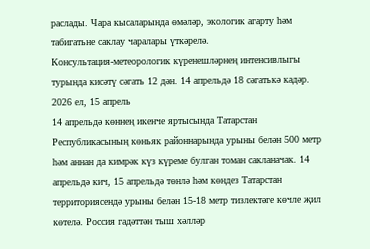раслады. Чара кысаларында өмәләр, экологик агарту һәм табигатьне саклау чаралары үткәрелә.
Консультация-метеорологик күренешләрнең интенсивлыгы турында кисәтү сәгать 12 дән. 14 апрельдә 18 сәгатькә кадәр. 2026 ел, 15 апрель
14 апрельдә көннең икенче яртысында Татарстан Республикасының көньяк районнарында урыны белән 500 метр һәм аннан да кимрәк күз күреме булган томан сакланачак. 14 апрельдә кич, 15 апрельдә төнлә һәм көндез Татарстан территориясендә урыны белән 15-18 метр тизлектәге көчле җил көтелә. Россия гадәттән тыш хәлләр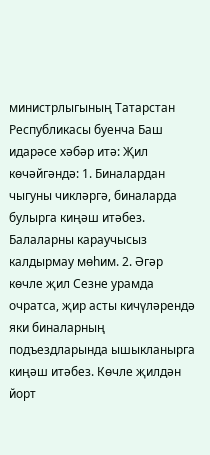министрлыгының Татарстан Республикасы буенча Баш идарәсе хәбәр итә: Җил көчәйгәндә: 1. Биналардан чыгуны чикләргә, биналарда булырга киңәш итәбез. Балаларны караучысыз калдырмау мөһим. 2. Әгәр көчле җил Сезне урамда очратса, җир асты кичүләрендә яки биналарның подъездларында ышыкланырга киңәш итәбез. Көчле җилдән йорт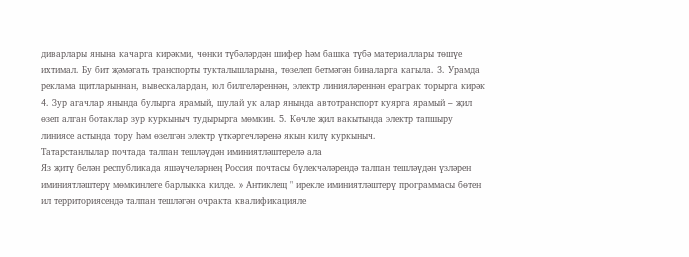диварлары янына качарга кирәкми, чөнки түбәләрдән шифер һәм башка түбә материаллары төшүе ихтимал. Бу бит җәмәгать транспорты тукталышларына, төзелеп бетмәгән биналарга кагыла. 3. Урамда реклама щитларыннан, вывескалардан, юл билгеләреннән, электр линияләреннән ераграк торырга кирәк 4. Зур агачлар янында булырга ярамый, шулай ук алар янында автотранспорт куярга ярамый – җил өзеп алган ботаклар зур куркыныч тудырырга мөмкин. 5. Көчле җил вакытында электр тапшыру линиясе астында тору һәм өзелгән электр үткәргечләренә якын килү куркыныч.
Татарстанлылар почтада талпан тешләүдән иминиятләштерелә ала
Яз җитү белән республикада яшәүчеләрнең Россия почтасы бүлекчәләрендә талпан тешләүдән үзләрен иминиятләштерү мөмкинлеге барлыкка килде. » Антиклещ " ирекле иминиятләштерү программасы бөтен ил территориясендә талпан тешләгән очракта квалификацияле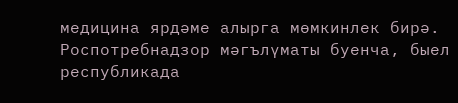медицина ярдәме алырга мөмкинлек бирә. Роспотребнадзор мәгълүматы буенча, быел республикада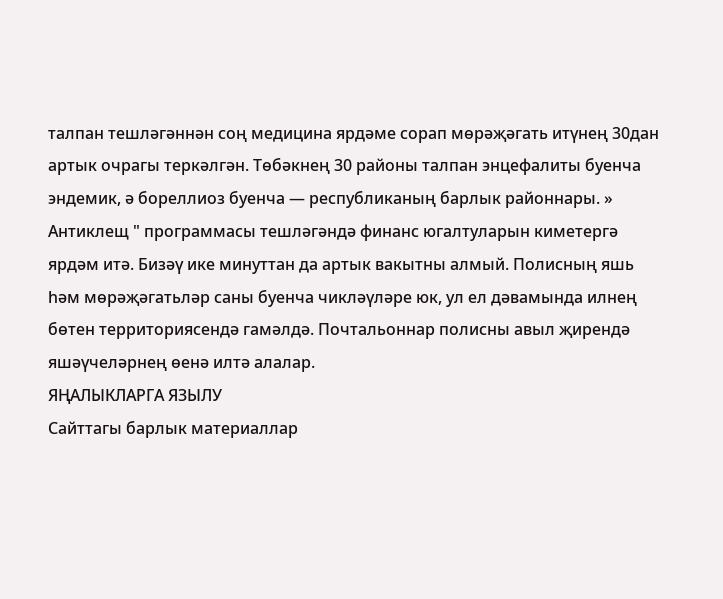талпан тешләгәннән соң медицина ярдәме сорап мөрәҗәгать итүнең 30дан артык очрагы теркәлгән. Төбәкнең 30 районы талпан энцефалиты буенча эндемик, ә бореллиоз буенча — республиканың барлык районнары. » Антиклещ " программасы тешләгәндә финанс югалтуларын киметергә ярдәм итә. Бизәү ике минуттан да артык вакытны алмый. Полисның яшь һәм мөрәҗәгатьләр саны буенча чикләүләре юк, ул ел дәвамында илнең бөтен территориясендә гамәлдә. Почтальоннар полисны авыл җирендә яшәүчеләрнең өенә илтә алалар.
ЯҢАЛЫКЛАРГА ЯЗЫЛУ
Сайттагы барлык материаллар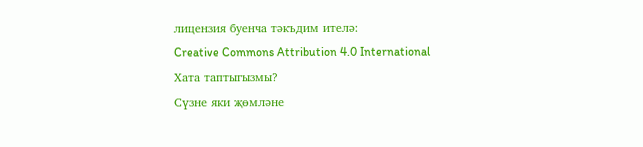лицензия буенча тәкъдим ителә:
Creative Commons Attribution 4.0 International
Хата таптыгызмы?
Сүзне яки җөмләне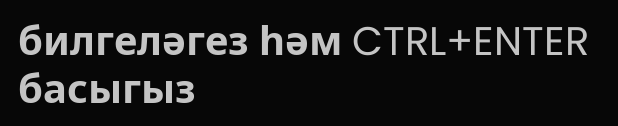билгеләгез һәм CTRL+ENTER басыгыз